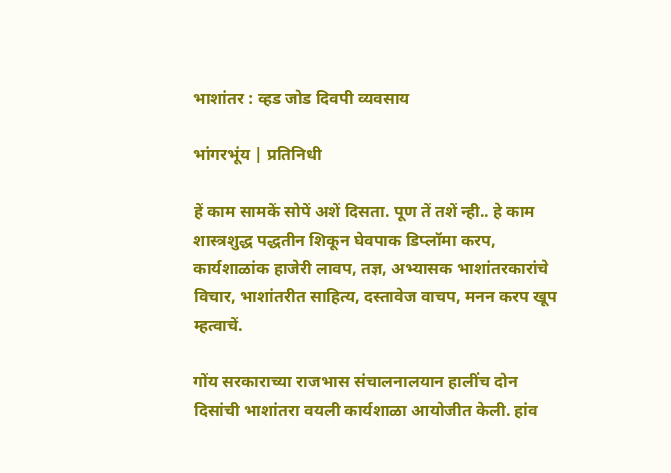भाशांतर : व्हड जोड दिवपी व्यवसाय

भांगरभूंय | प्रतिनिधी

हें काम सामकें सोपें अशें दिसता. पूण तें तशें न्ही.. हे काम शास्त्रशुद्ध पद्धतीन शिकून घेवपाक डिप्लॉमा करप, कार्यशाळांक हाजेरी लावप, तज्ञ, अभ्यासक भाशांतरकारांचे विचार, भाशांतरीत साहित्य, दस्तावेज वाचप, मनन करप खूप म्हत्वाचें.

गोंय सरकाराच्या राजभास संचालनालयान हालींच दोन दिसांची भाशांतरा वयली कार्यशाळा आयोजीत केली. हांव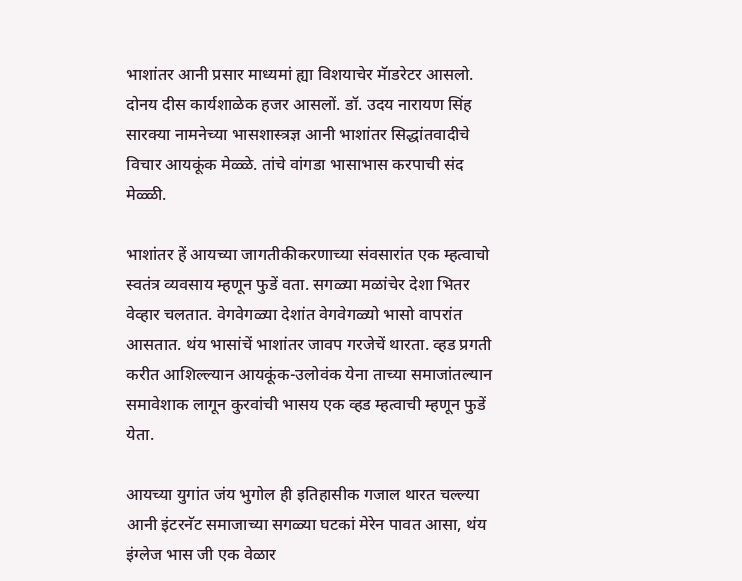भाशांतर आनी प्रसार माध्यमां ह्या विशयाचेर मॅाडरेटर आसलो. दोनय दीस कार्यशाळेक हजर आसलों. डॉ. उदय नारायण सिंह सारक्या नामनेच्या भासशास्त्रज्ञ आनी भाशांतर सिद्धांतवादीचे विचार आयकूंक मेळ्ळे. तांचे वांगडा भासाभास करपाची संद मेळ्ळी.

भाशांतर हें आयच्या जागतीकीकरणाच्या संवसारांत एक म्हत्वाचो स्वतंत्र व्यवसाय म्हणून फुडें वता. सगळ्या मळांचेर देशा भितर वेव्हार चलतात. वेगवेगळ्या देशांत वेगवेगळ्यो भासो वापरांत आसतात. थंय भासांचें भाशांतर जावप गरजेचें थारता. व्हड प्रगती करीत आशिल्ल्यान आयकूंक-उलोवंक येना ताच्या समाजांतल्यान समावेशाक लागून कुरवांची भासय एक व्हड म्हत्वाची म्हणून फुडें येता.

आयच्या युगांत जंय भुगोल ही इतिहासीक गजाल थारत चल्ल्या आनी इंटरनॅट समाजाच्या सगळ्या घटकां मेरेन पावत आसा, थंय इंग्लेज भास जी एक वेळार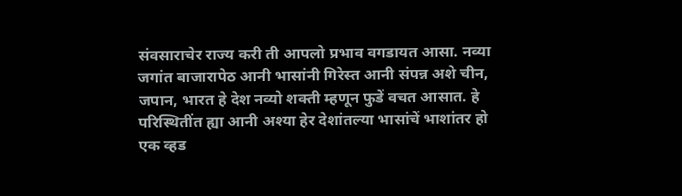संवसाराचेर राज्य करी ती आपलो प्रभाव वगडायत आसा. नव्या जगांत बाजारापेठ आनी भासांनी गिरेस्त आनी संपन्न अशे चीन, जपान, भारत हे देश नव्यो शक्ती म्हणून फुडें वचत आसात. हे परिस्थितींत ह्या आनी अश्या हेर देशांतल्या भासांचें भाशांतर हो एक व्हड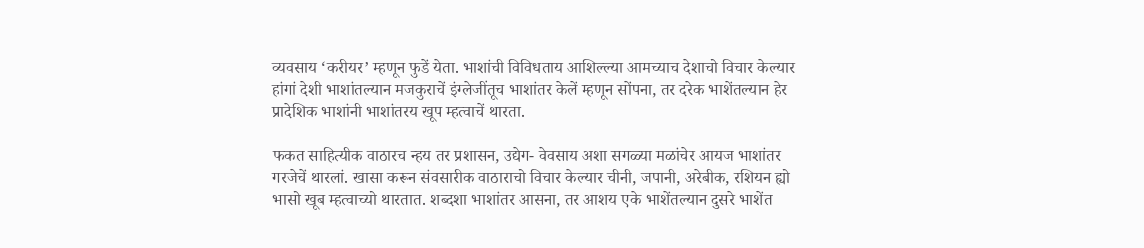व्यवसाय ‘करीयर’ म्हणून फुडें येता. भाशांची विविधताय आशिल्ल्या आमच्याच देशाचो विचार केल्यार हांगां देशी भाशांतल्यान मजकुराचें इंग्लेजींतूच भाशांतर केलें म्हणून सोंपना, तर दरेक भाशेंतल्यान हेर प्रादेशिक भाशांनी भाशांतरय खूप म्हत्वाचें थारता.

फकत साहित्यीक वाठारच न्हय तर प्रशासन, उद्येग- वेवसाय अशा सगळ्या मळांचेर आयज भाशांतर गरजेचें थारलां. खासा करून संवसारीक वाठाराचो विचार केल्यार चीनी, जपानी, अरेबीक, रशियन ह्यो भासो खूब म्हत्वाच्यो थारतात. शब्दशा भाशांतर आसना, तर आशय एके भाशेंतल्यान दुसरे भाशेंत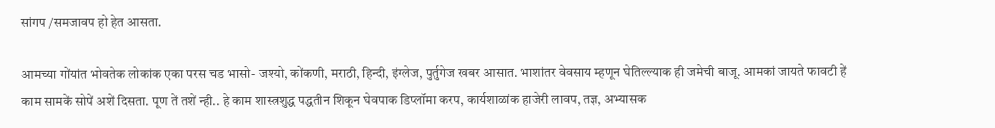सांगप /समजावप हो हेत आसता.

आमच्या गोंयांत भोवतेक लोकांक एका परस चड भासो- जश्यो, कोंकणी, मराठी, हिन्दी, इंग्लेज, पुर्तुगेज खबर आसात. भाशांतर वेवसाय म्हणून घेतिल्ल्याक ही जमेची बाजू. आमकां जायते फावटी हें काम सामकें सोपें अशें दिसता. पूण तें तशें न्ही.. हे काम शास्त्रशुद्ध पद्धतीन शिकून घेवपाक डिप्लॉमा करप, कार्यशाळांक हाजेरी लावप, तज्ञ, अभ्यासक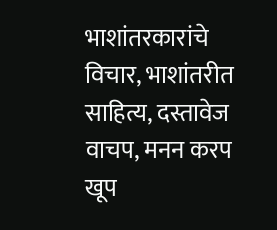भाशांतरकारांचे विचार, भाशांतरीत साहित्य, दस्तावेज वाचप, मनन करप खूप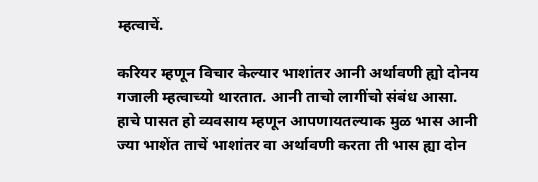म्हत्वाचें.

करियर म्हणून विचार केल्यार भाशांतर आनी अर्थावणी ह्यो दोनय गजाली म्हत्वाच्यो थारतात. आनी ताचो लागींचो संबंध आसा. हाचे पासत हो व्यवसाय म्हणून आपणायतल्याक मुळ भास आनी ज्या भाशेंत ताचें भाशांतर वा अर्थावणी करता ती भास ह्या दोन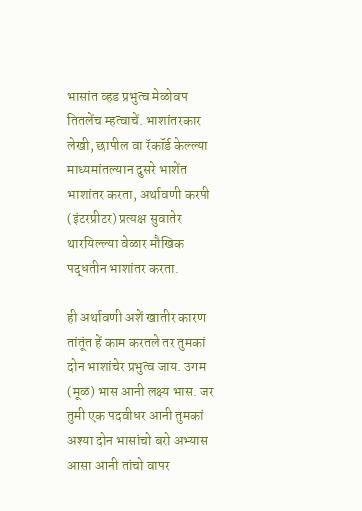भासांत व्हड प्रभुत्व मेळोवप तितलेंच म्हत्वाचें. भाशांतरकार लेखी, छापील वा रॅकॉर्ड केल्ल्या माध्यमांतल्यान दुसरे भाशेंत भाशांतर करता, अर्थावणी करपी (इंटरप्रीटर) प्रत्यक्ष सुवातेर थारयिल्ल्या वेळार मौखिक पद्धतीन भाशांतर करता.

ही अर्थावणी अशें खातीर कारण तांतूंत हें काम करतले तर तुमकां दोन भाशांचेर प्रभुत्व जाय. उगम (मूळ) भास आनी लक्ष्य भास. जर तुमी एक पदवीधर आनी तुमकां अश्या दोन भासांचो बरो अभ्यास आसा आनी तांचो वापर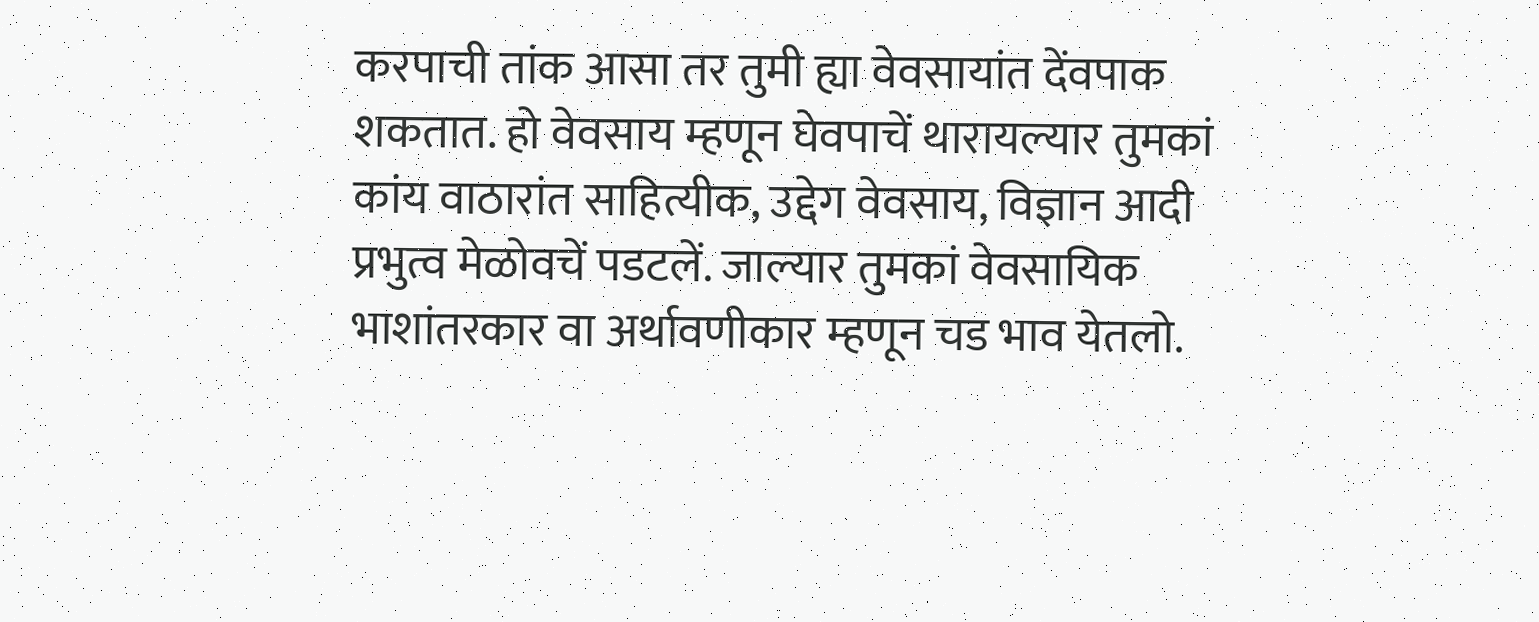करपाची तांक आसा तर तुमी ह्या वेवसायांत देंवपाक शकतात. हो वेवसाय म्हणून घेवपाचें थारायल्यार तुमकां कांय वाठारांत साहित्यीक, उद्देग वेवसाय, विज्ञान आदी प्रभुत्व मेळोवचें पडटलें. जाल्यार तुमकां वेवसायिक भाशांतरकार वा अर्थावणीकार म्हणून चड भाव येतलो.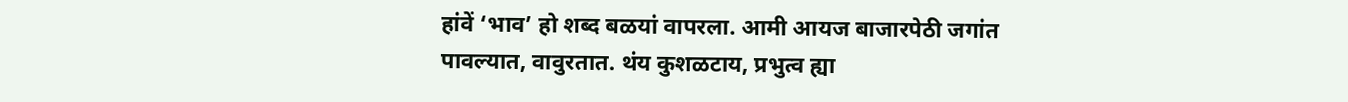हांवें ‘भाव’ हो शब्द बळयां वापरला. आमी आयज बाजारपेठी जगांत पावल्यात, वावुरतात. थंय कुशळटाय, प्रभुत्व ह्या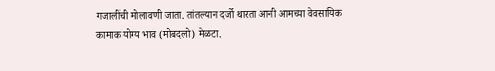गजालींची मोलावणी जाता. तांतल्यान दर्जो थारता आनी आमच्या वेवसायिक कामाक योग्य भाव (मोबदलो) मेळटा.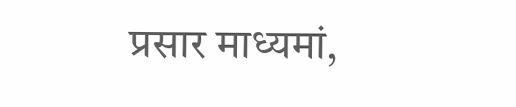प्रसार माध्यमां,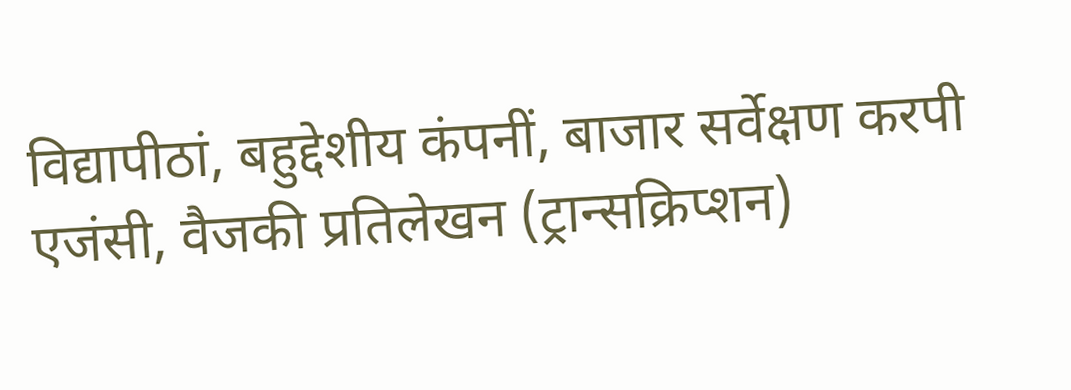विद्यापीठां, बहुद्देशीय कंपनीं, बाजार सर्वेक्षण करपी एजंसी, वैजकी प्रतिलेखन (ट्रान्सक्रिप्शन)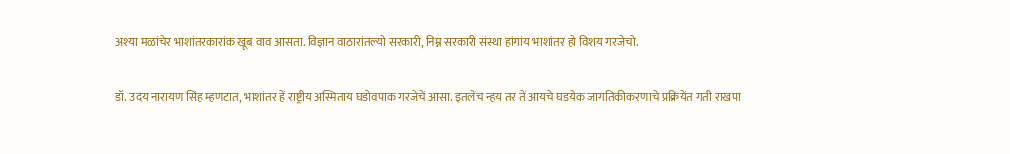अश्या मळांचेर भाशांतरकारांक खूब वाव आसता. विज्ञान वाठारांतल्यो सरकारी, निम्न सरकारी संस्था हांगांय भाशांतर हो विशय गरजेचो.

डॉ. उदय नारायण सिंह म्हणटात, भाशांतर हें राष्ट्रीय अस्मिताय घडोवपाक गरजेचें आसा. इतलेंच न्हय तर तें आयचे घडयेक जागतिकीकरणाचे प्रक्रियेंत गती राखपा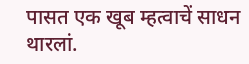पासत एक खूब म्हत्वाचें साधन थारलां.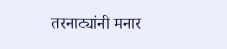तरनाट्यांनी मनार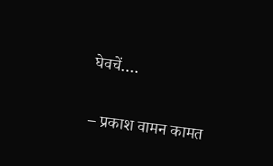घेवचें….

– प्रकाश वामन कामत